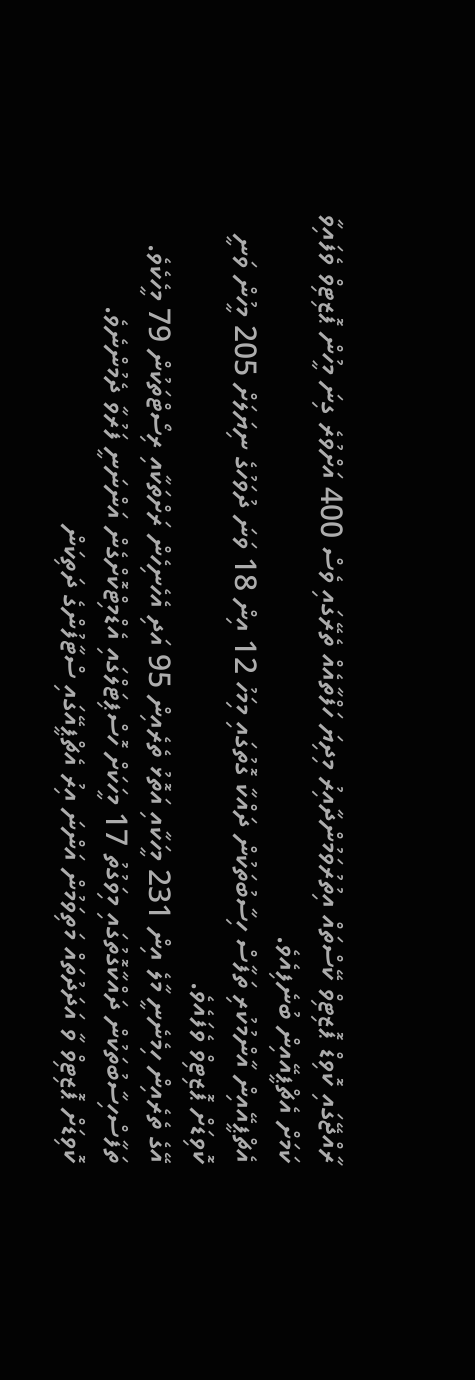ރާއްޖޭގައި ކޮވިޑް ޕޮޒިޓިވް ކޭސްތައް އިތުރުވަމުންދާއިރު މިދިޔަ ހަފްތާއެއް ތެރޭގައި ވެސް 400 އަށްވުރެ ގިނަ މީހުން ޕޮޒިޓިވް ވެފައިވާ ކަމަށް އެޗްޕީއޭއިން ބުނެފިއެވެ.
އެޗްޕީއޭއިން އާންމުކުރި ތަފާސް ހިސާބުތަކުން ދައްކާ ގޮތުގައި މިމަހު 12 އިން 18 ވަނަ ދުވަހުގެ ނިޔަލަށް 205 މީހުން ވަނީ ކޮވިޑަށް ޕޮޒިޓިވް ވެފައެވެ.
އޭގެ ތެރެއިން ހިމެނެނީ މާލެ އިން 231 މީހަކާއި އަތޮޅު ތެރެއިން 95 އަދި އެހެނިހެން ރަށްތަކާއި ރިސޯޓްތަކުން 79 މީހެކެވެ.
ތަފާސްހިސާބުތަކުން ދައްކާގޮތުގައި މިވަގުތު 17 މީހަކަށް ހޮސްޕިޓަލްގައި އެޑްމިޓްކޮށްގެން އަންނަނީ ފަރުވާ ދެމުންނެވެ.
ކޮވިޑަށް ޕޮޒިޓިވް ވާ އަދަދުތައް މަތިވަމުން އަންނަ އިރު އެޗްޕީއޭގައި ސްޓާފުންގެ ދަތިކަން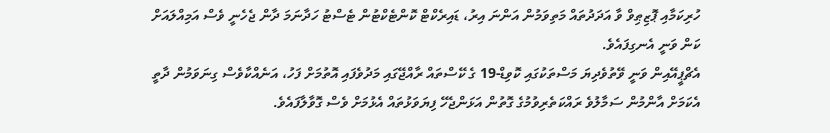ހުރިކަމާއި ޕޮޒިޠިވް ވާ އަދަދުތައް މަތިވަމުން އަންނަ އިރު، ޑައިރެކްޓް ކޮންޓެކްޓުން ޓެސްޓު ހަދާނަމަ ދާން ޖެހެނީ ވެސް އަމިއްލައަށް ކަން ވަނީ އެނގިފައެވެ.
އެޗްޕީއޭއިން ވަނީ ވޭތުވެދިޔަ މަސްތަކުގައި ކޮވިޑް-19 ގެ ކޭސްތައް ރާއްޖޭގައި މަދުވެފައި އޮތުމަށް ފަހު، އަނެއްކާވެސް ގިނަވަމުން ދާތީ އެކަމަށް އާންމުން ސަމާލުވެ ރައްކަތެރިވުމުގެ ގޮތުން އަޅަންޖެހޭ ފިޔަވަޅުތައް އެޅުމަށް ވެސް ގޮވާލާފައެވެ.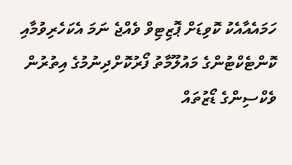ހަމައެއާއެކު ކޮވިޑަށް ޕޮޒިޓިވް ވެއްޖެ ނަމަ އެކަހެރިވުމާއި ކޮންޓެކްޓުންގެ މައުލޫމާތު ފޯރުކޮށްދިނުމުގެ އިތުރުން ވެކްސިންގެ ޑޯޒުތައް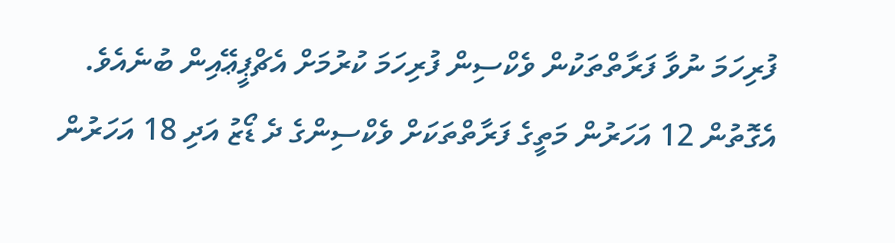ފުރިހަމަ ނުވާ ފަރާތްތަކުން ވެކްސިން ފުރިހަމަ ކުރުމަށް އެޗްޕީޢޭއިން ބުނެއެވެ. އެގޮތުން 12 އަހަރުން މަތީގެ ފަރާތްތަކަށް ވެކްސިންގެ ދެ ޑޯޒު އަދި 18 އަހަރުން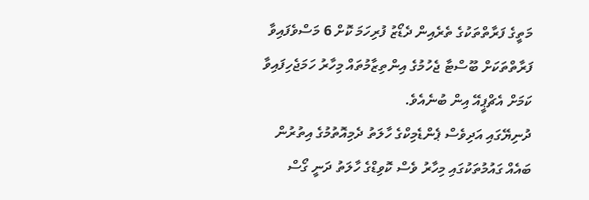މަތީގެ ފަރާތްތަކުގެ ތެރެއިން ދެޑޯޒު ފުރިހަމަ ކޮށް 6 މަސްވެފައިވާ ފަރާތްތަކަށް ބޫސްޓާ ޖެހުމުގެ އިންތިޒާމުތައް މިހާރު ހަމަޖެހިފައިވާ ކަމަށް އެޗްޕީއޭ އިން ބުނެއެވެ.
ދުނިޔޭގައި އަދިވެސް ޕެންޑެމިކްގެ ހާލަތު ދެމިއޮތުމުގެ އިތުރުން ބައެއް ގައުމުތަކުގައި މިހާރު ވެސް ކޮވިޑްގެ ހާލަތު ދަނީ ގޯސް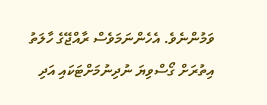ވަމުންނެވެ. އެހެންނަމަވެސް ރާއްޖޭގެ ހާލަތު އިތުރަށް ގޯސްވިޔަ ނުދިނުމަށްޓަކައި އަދި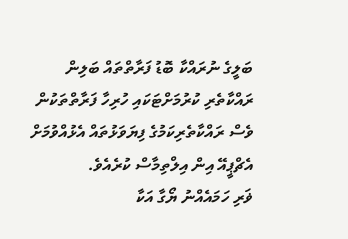ބަލީގެ ނުރައްކާ ބޮޑު ފަރާތްތައް ބަލިން ރައްކާތެރި ކުރުމަށްޓަކައި ހުރިހާ ފަރާތްތަކުން ވެސް ރައްކާތެރިކަމުގެ ފިޔަވަޅުތައް އެޅުއްވުމަށް އެޗްޕީއޭ އިން އިލްތިމާސް ކުރެއެވެ.
ޥަރި ހަމައެއްނު ޔޯގާ އަކާ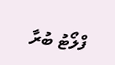ފްލޯޓު ބުރާ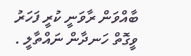ބާއްވަން ރާވަނީ ކުރީ ފަހަރު ވީގޮތް ހަނދާން ނައްތާލީ .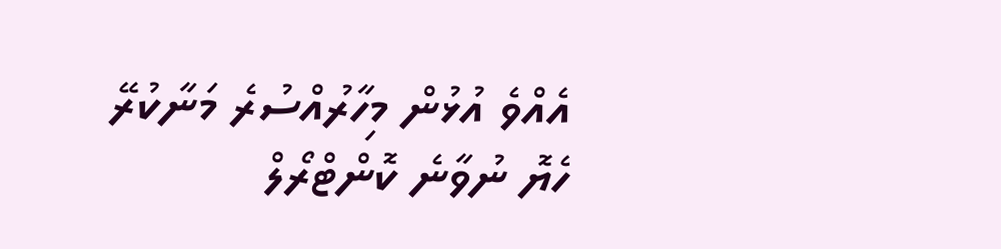އެއްވެ އުޅުން މިހާރުއްސުރެ މަނާކުރޭ ހެޔޮ ނުވާނެ ކޮންޓްރޯލް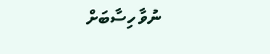ނުވާ ހިސާބަށް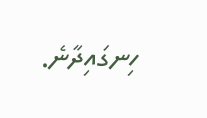ހިނގައިދާނެ.